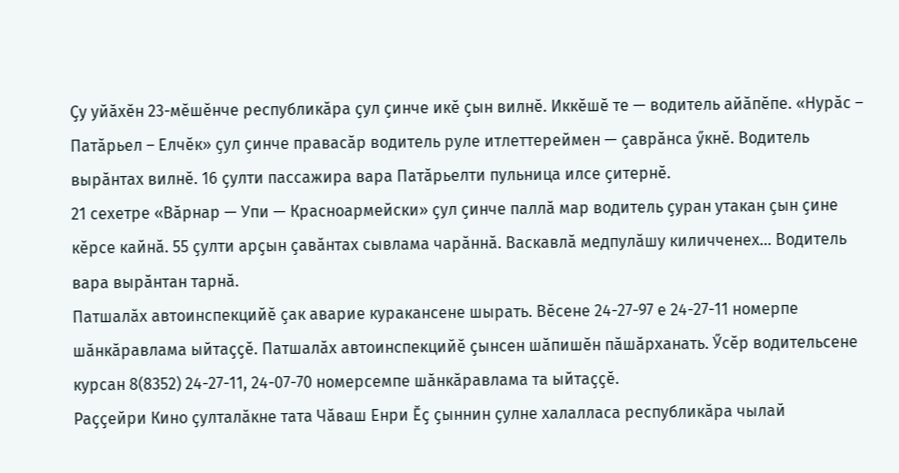Ҫу уйӑхӗн 23-мӗшӗнче республикӑра ҫул ҫинче икӗ ҫын вилнӗ. Иккӗшӗ те — водитель айӑпӗпе. «Нурӑс – Патӑрьел – Елчӗк» ҫул ҫинче правасӑр водитель руле итлеттереймен — ҫаврӑнса ӳкнӗ. Водитель вырӑнтах вилнӗ. 16 ҫулти пассажира вара Патӑрьелти пульница илсе ҫитернӗ.
21 сехетре «Вӑрнар — Упи — Красноармейски» ҫул ҫинче паллӑ мар водитель ҫуран утакан ҫын ҫине кӗрсе кайнӑ. 55 ҫулти арҫын ҫавӑнтах сывлама чарӑннӑ. Васкавлӑ медпулӑшу киличченех… Водитель вара вырӑнтан тарнӑ.
Патшалӑх автоинспекцийӗ ҫак аварие куракансене шырать. Вӗсене 24-27-97 е 24-27-11 номерпе шӑнкӑравлама ыйтаҫҫӗ. Патшалӑх автоинспекцийӗ ҫынсен шӑпишӗн пӑшӑрханать. Ӳсӗр водительсене курсан 8(8352) 24-27-11, 24-07-70 номерсемпе шӑнкӑравлама та ыйтаҫҫӗ.
Раҫҫейри Кино ҫулталӑкне тата Чӑваш Енри Ӗҫ ҫыннин ҫулне халалласа республикӑра чылай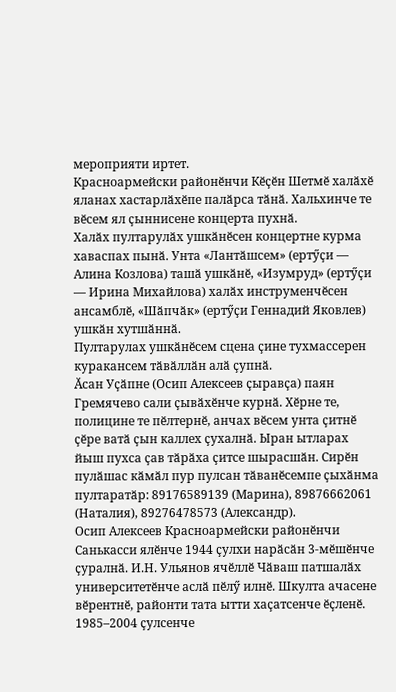мероприяти иртет.
Красноармейски районӗнчи Кӗҫӗн Шетмӗ халӑхӗ яланах хастарлӑхӗпе палӑрса тӑнӑ. Хальхинче те вӗсем ял ҫыннисене концерта пухнӑ.
Халӑх пултарулӑх ушкӑнӗсен концертне курма хаваспах пынӑ. Унта «Лантӑшсем» (ертӳҫи — Алина Козлова) ташӑ ушкӑнӗ, «Изумруд» (ертӳҫи — Ирина Михайлова) халӑх инструменчӗсен ансамблӗ, «Шӑпчӑк» (ертӳҫи Геннадий Яковлев) ушкӑн хутшӑннӑ.
Пултарулах ушкӑнӗсем сцена ҫине тухмассерен куракансем тӑвӑллӑн алӑ ҫупнӑ.
Ӑсан Уҫӑпне (Осип Алексеев ҫыравҫа) паян Гремячево сали ҫывӑхӗнче курнӑ. Хӗрне те, полицине те пӗлтернӗ, анчах вӗсем унта ҫитнӗ ҫӗре ватӑ ҫын каллех ҫухалнӑ. Ыран ытларах йыш пухса ҫав тӑрӑха ҫитсе шырасшӑн. Сирӗн пулӑшас кӑмӑл пур пулсан тӑванӗсемпе ҫыхӑнма пултаратӑр: 89176589139 (Марина), 89876662061 (Наталия), 89276478573 (Александр).
Осип Алексеев Красноармейски районӗнчи Санькасси ялӗнче 1944 ҫулхи нарӑсӑн 3-мӗшӗнче ҫуралнӑ. И.Н. Ульянов ячӗллӗ Чӑваш патшалӑх университетӗнче аслӑ пӗлӳ илнӗ. Шкулта ачасене вӗрентнӗ, районти тата ытти хаҫатсенче ӗҫленӗ. 1985–2004 ҫулсенче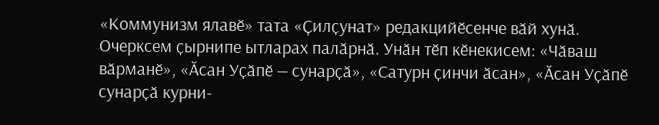«Коммунизм ялавӗ» тата «Ҫилҫунат» редакцийӗсенче вӑй хунӑ. Очерксем ҫырнипе ытларах палӑрнӑ. Унӑн тӗп кӗнекисем: «Чӑваш вӑрманӗ», «Ӑсан Уҫӑпӗ — сунарҫӑ», «Сатурн ҫинчи ӑсан», «Ӑсан Уҫӑпӗ сунарҫӑ курни-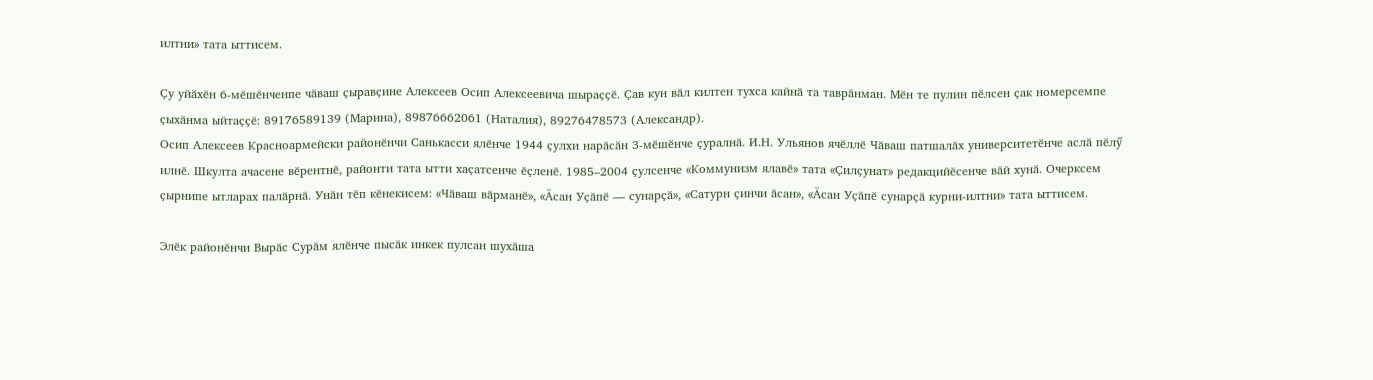илтни» тата ыттисем.

Ҫу уйӑхӗн 6-мӗшӗнченпе чӑваш ҫыравҫине Алексеев Осип Алексеевича шыраҫҫӗ. Ҫав кун вӑл килтен тухса кайнӑ та таврӑнман. Мӗн те пулин пӗлсен ҫак номерсемпе ҫыхӑнма ыйтаҫҫӗ: 89176589139 (Марина), 89876662061 (Наталия), 89276478573 (Александр).
Осип Алексеев Красноармейски районӗнчи Санькасси ялӗнче 1944 ҫулхи нарӑсӑн 3-мӗшӗнче ҫуралнӑ. И.Н. Ульянов ячӗллӗ Чӑваш патшалӑх университетӗнче аслӑ пӗлӳ илнӗ. Шкулта ачасене вӗрентнӗ, районти тата ытти хаҫатсенче ӗҫленӗ. 1985–2004 ҫулсенче «Коммунизм ялавӗ» тата «Ҫилҫунат» редакцийӗсенче вӑй хунӑ. Очерксем ҫырнипе ытларах палӑрнӑ. Унӑн тӗп кӗнекисем: «Чӑваш вӑрманӗ», «Ӑсан Уҫӑпӗ — сунарҫӑ», «Сатурн ҫинчи ӑсан», «Ӑсан Уҫӑпӗ сунарҫӑ курни-илтни» тата ыттисем.

Элӗк районӗнчи Вырӑс Сурӑм ялӗнче пысӑк инкек пулсан шухӑша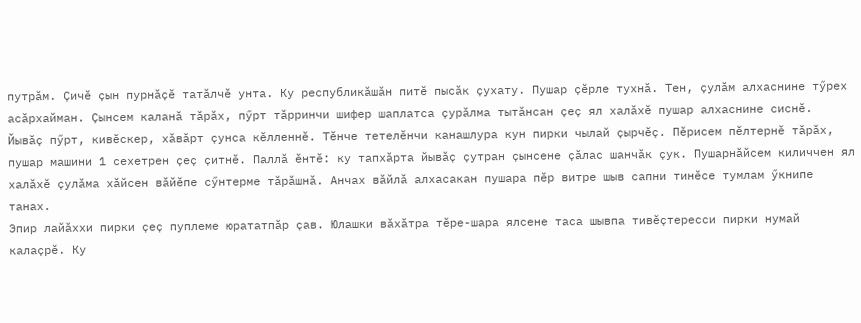путрӑм. Ҫичӗ ҫын пурнӑҫӗ татӑлчӗ унта. Ку республикӑшӑн питӗ пысӑк ҫухату. Пушар ҫӗрле тухнӑ. Тен, ҫулӑм алхаснине тӳрех асӑрхайман. Ҫынсем каланӑ тӑрӑх, пӳрт тӑрринчи шифер шаплатса ҫурӑлма тытӑнсан ҫеҫ ял халӑхӗ пушар алхаснине сиснӗ.
Йывӑҫ пӳрт, кивӗскер, хӑвӑрт ҫунса кӗлленнӗ. Тӗнче тетелӗнчи канашлура кун пирки чылай ҫырчӗҫ. Пӗрисем пӗлтернӗ тӑрӑх, пушар машини 1 сехетрен ҫеҫ ҫитнӗ. Паллӑ ӗнтӗ: ку тапхӑрта йывӑҫ ҫутран ҫынсене ҫӑлас шанчӑк ҫук. Пушарнӑйсем киличчен ял халӑхӗ ҫулӑма хӑйсен вӑйӗпе сӳнтерме тӑрӑшнӑ. Анчах вӑйлӑ алхасакан пушара пӗр витре шыв сапни тинӗсе тумлам ӳкнипе танах.
Эпир лайӑххи пирки ҫеҫ пуплеме юрататпӑр ҫав. Юлашки вӑхӑтра тӗре-шара ялсене таса шывпа тивӗҫтересси пирки нумай калаҫрӗ. Ку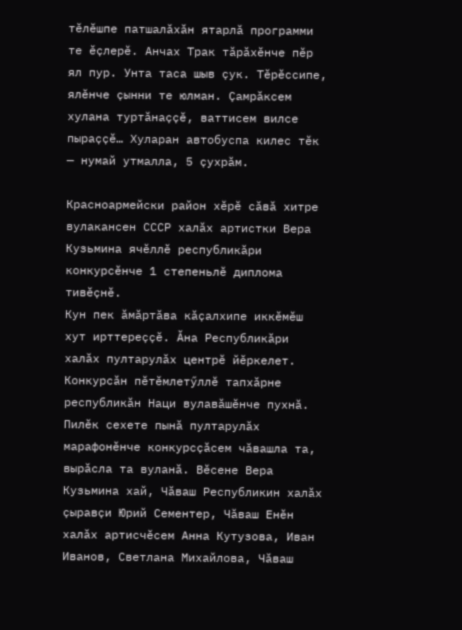тӗлӗшпе патшалӑхӑн ятарлӑ программи те ӗҫлерӗ. Анчах Трак тӑрӑхӗнче пӗр ял пур. Унта таса шыв ҫук. Тӗрӗссипе, ялӗнче ҫынни те юлман. Ҫамрӑксем хулана туртӑнаҫҫӗ, ваттисем вилсе пыраҫҫӗ… Хуларан автобуспа килес тӗк — нумай утмалла, 5 ҫухрӑм.

Красноармейски район хӗрӗ сӑвӑ хитре вулакансен СССР халӑх артистки Вера Кузьмина ячӗллӗ республикӑри конкурсӗнче 1 степеньлӗ диплома тивӗҫнӗ.
Кун пек ӑмӑртӑва кӑҫалхипе иккӗмӗш хут ирттереҫҫӗ. Ӑна Республикӑри халӑх пултарулӑх центрӗ йӗркелет. Конкурсӑн пӗтӗмлетӳллӗ тапхӑрне республикӑн Наци вулавӑшӗнче пухнӑ.
Пилӗк сехете пынӑ пултарулӑх марафонӗнче конкурсҫӑсем чӑвашла та, вырӑсла та вуланӑ. Вӗсене Вера Кузьмина хай, Чӑваш Республикин халӑх ҫыравҫи Юрий Сементер, Чӑваш Енӗн халӑх артисчӗсем Анна Кутузова, Иван Иванов, Светлана Михайлова, Чӑваш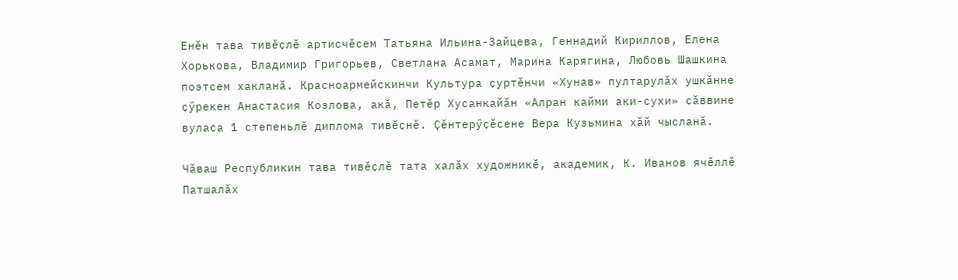Енӗн тава тивӗҫлӗ артисчӗсем Татьяна Ильина-Зайцева, Геннадий Кириллов, Елена Хорькова, Владимир Григорьев, Светлана Асамат, Марина Карягина, Любовь Шашкина поэтсем хакланӑ. Красноармейскинчи Культура ҫуртӗнчи «Хунав» пултарулӑх ушкӑнне ҫӳрекен Анастасия Козлова, акӑ, Петӗр Хусанкайӑн «Алран кайми аки-сухи» сӑввине вуласа 1 степеньлӗ диплома тивӗҫнӗ. Ҫӗнтерӳҫӗсене Вера Кузьмина хӑй чысланӑ.

Чӑваш Республикин тава тивӗҫлӗ тата халӑх художникӗ, академик, К. Иванов ячӗллӗ Патшалӑх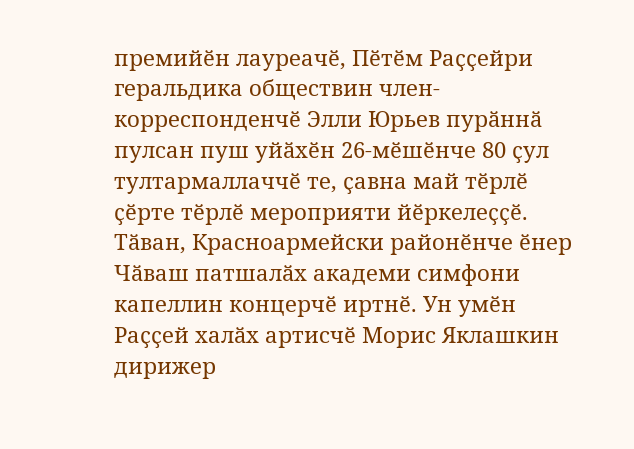премийӗн лауреачӗ, Пӗтӗм Раҫҫейри геральдика обществин член-корреспонденчӗ Элли Юрьев пурӑннӑ пулсан пуш уйӑхӗн 26-мӗшӗнче 80 ҫул тултармаллаччӗ те, ҫавна май тӗрлӗ ҫӗрте тӗрлӗ мероприяти йӗркелеҫҫӗ.
Тӑван, Красноармейски районӗнче ӗнер Чӑваш патшалӑх академи симфони капеллин концерчӗ иртнӗ. Ун умӗн Раҫҫей халӑх артисчӗ Морис Яклашкин дирижер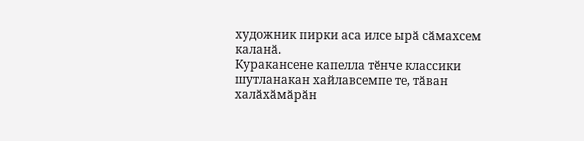художник пирки аса илсе ырӑ сӑмахсем каланӑ.
Куракансене капелла тӗнче классики шутланакан хайлавсемпе те, тӑван халӑхӑмӑрӑн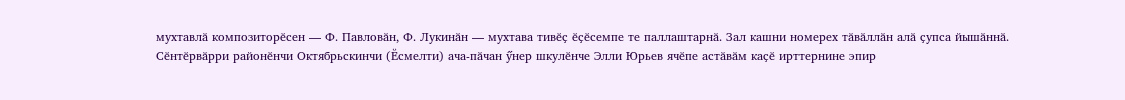мухтавлӑ композиторӗсен — Ф. Павловӑн, Ф. Лукинӑн — мухтава тивӗҫ ӗҫӗсемпе те паллаштарнӑ. Зал кашни номерех тӑвӑллӑн алӑ ҫупса йышӑннӑ.
Сӗнтӗрвӑрри районӗнчи Октябрьскинчи (Ӗсмелти) ача-пӑчан ӳнер шкулӗнче Элли Юрьев ячӗпе астӑвӑм каҫӗ ирттернине эпир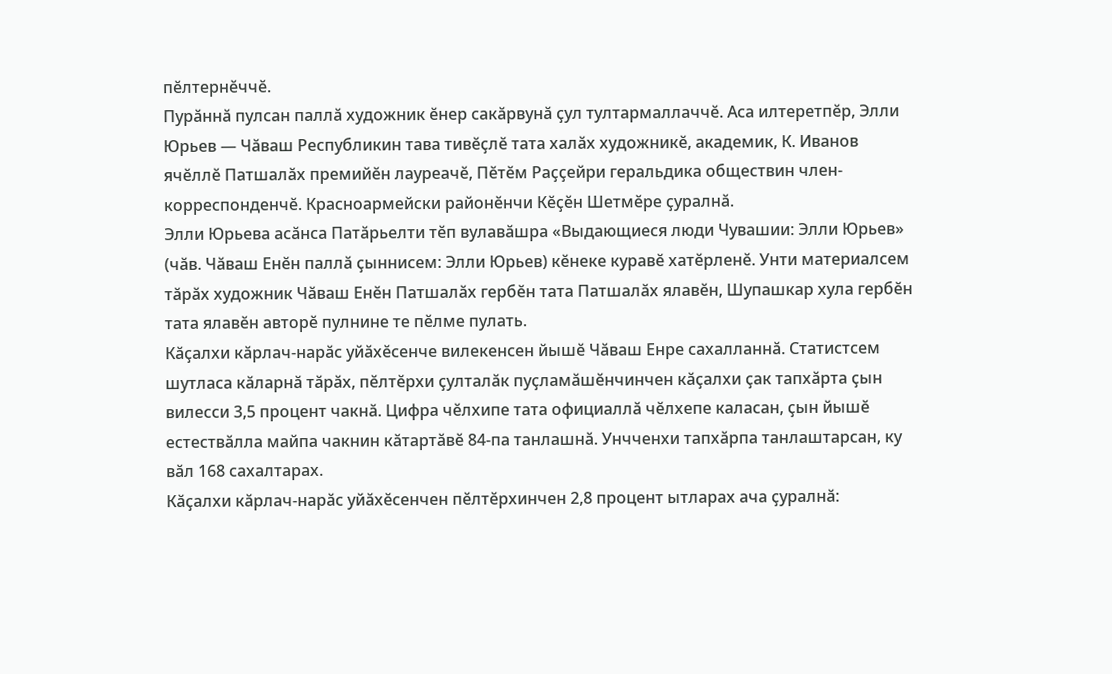пӗлтернӗччӗ.
Пурӑннӑ пулсан паллӑ художник ӗнер сакӑрвунӑ ҫул тултармаллаччӗ. Аса илтеретпӗр, Элли Юрьев — Чӑваш Республикин тава тивӗҫлӗ тата халӑх художникӗ, академик, К. Иванов ячӗллӗ Патшалӑх премийӗн лауреачӗ, Пӗтӗм Раҫҫейри геральдика обществин член-корреспонденчӗ. Красноармейски районӗнчи Кӗҫӗн Шетмӗре ҫуралнӑ.
Элли Юрьева асӑнса Патӑрьелти тӗп вулавӑшра «Выдающиеся люди Чувашии: Элли Юрьев» (чӑв. Чӑваш Енӗн паллӑ ҫыннисем: Элли Юрьев) кӗнеке куравӗ хатӗрленӗ. Унти материалсем тӑрӑх художник Чӑваш Енӗн Патшалӑх гербӗн тата Патшалӑх ялавӗн, Шупашкар хула гербӗн тата ялавӗн авторӗ пулнине те пӗлме пулать.
Кӑҫалхи кӑрлач-нарӑс уйӑхӗсенче вилекенсен йышӗ Чӑваш Енре сахалланнӑ. Статистсем шутласа кӑларнӑ тӑрӑх, пӗлтӗрхи ҫулталӑк пуҫламӑшӗнчинчен кӑҫалхи ҫак тапхӑрта ҫын вилесси 3,5 процент чакнӑ. Цифра чӗлхипе тата официаллӑ чӗлхепе каласан, ҫын йышӗ естествӑлла майпа чакнин кӑтартӑвӗ 84-па танлашнӑ. Унчченхи тапхӑрпа танлаштарсан, ку вӑл 168 сахалтарах.
Кӑҫалхи кӑрлач-нарӑс уйӑхӗсенчен пӗлтӗрхинчен 2,8 процент ытларах ача ҫуралнӑ: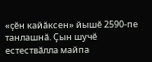«ҫӗн кайӑксен» йышӗ 2590-пе танлашнӑ. Ҫын шучӗ естествӑлла майпа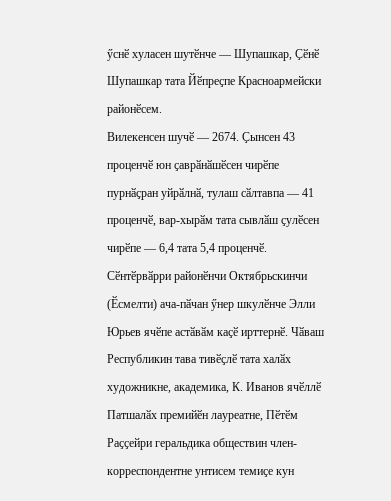ӳснӗ хуласен шутӗнче — Шупашкар, Ҫӗнӗ Шупашкар тата Йӗпреҫпе Красноармейски районӗсем.
Вилекенсен шучӗ — 2674. Ҫынсен 43 проценчӗ юн ҫаврӑнӑшӗсен чирӗпе пурнӑҫран уйрӑлнӑ, тулаш сӑлтавпа — 41 проценчӗ, вар-хырӑм тата сывлӑш ҫулӗсен чирӗпе — 6,4 тата 5,4 проценчӗ.
Сӗнтӗрвӑрри районӗнчи Октябрьскинчи (Ӗсмелти) ача-пӑчан ӳнер шкулӗнче Элли Юрьев ячӗпе астӑвӑм каҫӗ ирттернӗ. Чӑваш Республикин тава тивӗҫлӗ тата халӑх художникне, академика, К. Иванов ячӗллӗ Патшалӑх премийӗн лауреатне, Пӗтӗм Раҫҫейри геральдика обществин член-корреспондентне унтисем темиҫе кун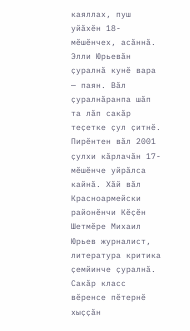каяллах, пуш уйӑхӗн 18-мӗшӗнчех, асӑннӑ.
Элли Юрьевӑн ҫуралнӑ кунӗ вара — паян. Вӑл ҫуралнӑранпа шӑп та лӑп сакӑр теҫетке ҫул ҫитнӗ. Пирӗнтен вӑл 2001 ҫулхи кӑрлачӑн 17-мӗшӗнче уйрӑлса кайнӑ. Хӑй вӑл Красноармейски районӗнчи Кӗҫӗн Шетмӗре Михаил Юрьев журналист, литература критика ҫемйинче ҫуралнӑ.
Сакӑр класс вӗренсе пӗтернӗ хыҫҫӑн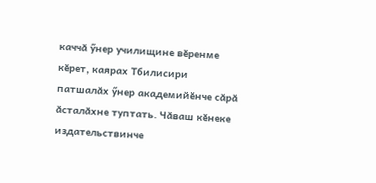каччӑ ӳнер училищине вӗренме кӗрет, каярах Тбилисири патшалӑх ӳнер академийӗнче сӑрӑ ӑсталӑхне туптать. Чӑваш кӗнеке издательствинче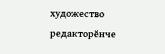художество редакторӗнче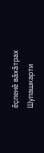ӗҫленӗ вӑхӑтрах Шупашкарти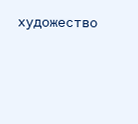художество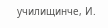училищинче, И.